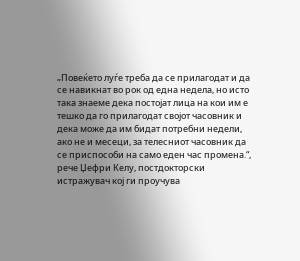„Повеќето луѓе треба да се прилагодат и да се навикнат во рок од една недела, но исто така знаеме дека постојат лица на кои им е тешко да го прилагодат својот часовник и дека може да им бидат потребни недели, ако не и месеци, за телесниот часовник да се приспособи на само еден час промена.“, рече Џефри Келу, постдокторски истражувач кој ги проучува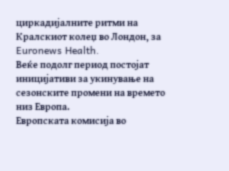циркадијалните ритми на Кралскиот колеџ во Лондон, за Euronews Health.
Веќе подолг период постојат иницијативи за укинување на сезонските промени на времето низ Европа.
Европската комисија во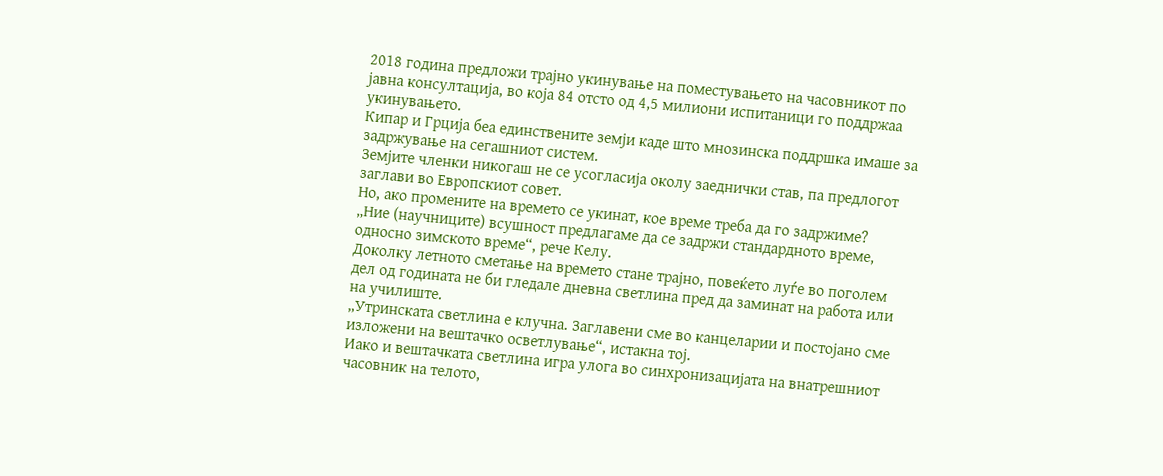2018 година предложи трајно укинување на поместувањето на часовникот по јавна консултација, во која 84 отсто од 4,5 милиони испитаници го поддржаа укинувањето.
Кипар и Грција беа единствените земји каде што мнозинска поддршка имаше за задржување на сегашниот систем.
Земјите членки никогаш не се усогласија околу заеднички став, па предлогот заглави во Европскиот совет.
Но, ако промените на времето се укинат, кое време треба да го задржиме?
„Ние (научниците) всушност предлагаме да се задржи стандардното време, односно зимското време“, рече Келу.
Доколку летното сметање на времето стане трајно, повеќето луѓе во поголем дел од годината не би гледале дневна светлина пред да заминат на работа или на училиште.
„Утринската светлина е клучна. Заглавени сме во канцеларии и постојано сме изложени на вештачко осветлување“, истакна тој.
Иако и вештачката светлина игра улога во синхронизацијата на внатрешниот часовник на телото,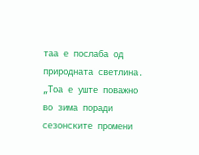таа е послаба од природната светлина.
„Тоа е уште поважно во зима поради сезонските промени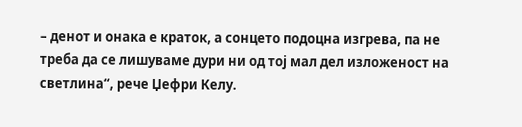– денот и онака е краток, а сонцето подоцна изгрева, па не треба да се лишуваме дури ни од тој мал дел изложеност на светлина“, рече Џефри Келу.